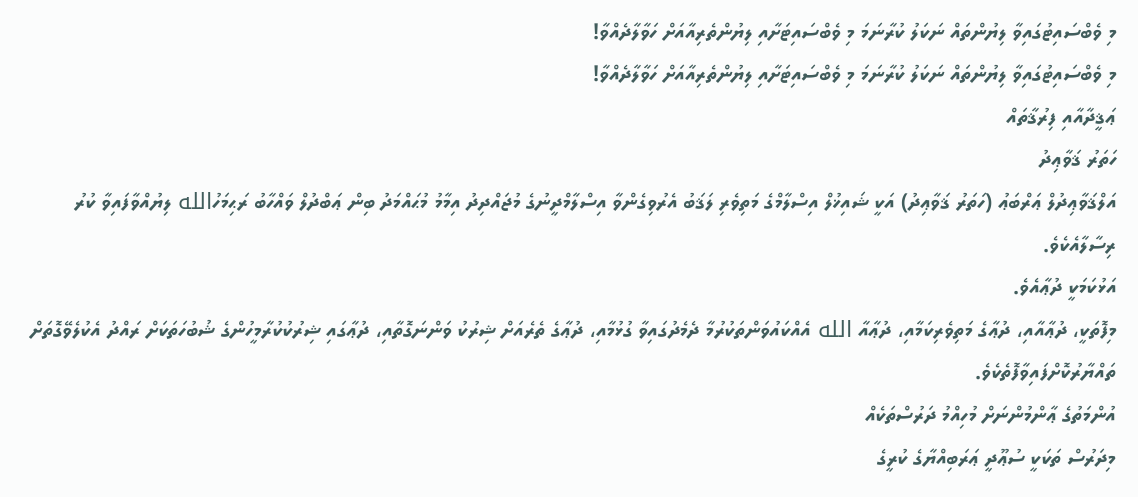މި ވެބްސައިޓުގައިވާ ލިޔުންތައް ނަކަލު ކުރާނަމަ މި ވެބްސައިޓަށާއި ލިޔުންތެރިއާއަށް ހަވާލާދެއްވާ!
މި ވެބްސައިޓުގައިވާ ލިޔުންތައް ނަކަލު ކުރާނަމަ މި ވެބްސައިޓަށާއި ލިޔުންތެރިއާއަށް ހަވާލާދެއްވާ!
ޢަޤީދާއާއި ފިރުޤާތައް
ހަތަރު ޤަވާޢިދު
އަލްޤަވާޢިދުލް ޢަރްބަޢު (ހަތަރު ޤަވާޢިދު) އަކީ ޝައިޚުލް އިސްލާމްގެ މަތިވެރި ލަޤަބު އެރުވިގެންވާ އިސްލާމްދީނުގެ މުޖައްދިދު އިމާމު މުޙައްމަދު ބިން ޢަބްދުލް ވައްހާބު ރަޙިމަހުالله ލިޔުއްވާފައިވާ ކުރު ރިސާލާއެކެވެ.
އަޅުކަމަކީ ދުޢާއެވެ.
މިފޮތަކީ، ދުޢާއާއި، ދުޢާގެ މަތިވެރިކަމާއި، ދުޢާއާ الله އެއްކައުވަންތަކުރުމާ ދެމެދުގައިވާ ގުޅުމާއި، ދުޢާގެ ތެރެއަށް ޝިރުކު ވަންނަގޮތާއި، ދުޢާގައި ޝިރުކުކުރާމީހުންގެ ޝުބުހަތަކަށް ރައްދު އެކުލެވޭގޮތަށް ތައްޔާރުކޮށްފައިވާފޮތެކެވެ.
އުންމަތުގެ ޢާންމުންނަށް މުހިއްމު ދަރުސްތަކެއް
މިދަރުސް ތަކަކީ ސުޢޫދީ ޢަރަބިއްޔާގެ ކުރީގެ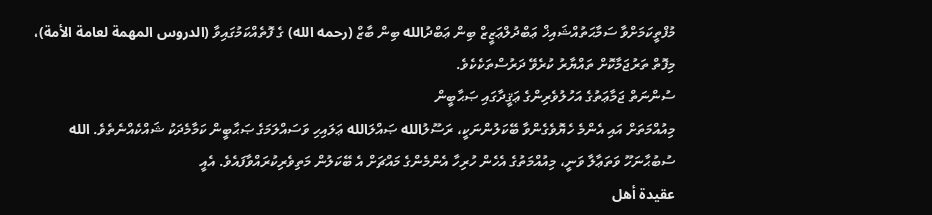މުފްތީކަމަށްވާ ސަމާޙަތުއްޝައިޚް ޢަބްދުލްޢަޒީޒް ބިން ޢަބްދުالله ބިން ބާޒް (رحمه الله) ގެ ފޮތެއްކަމުގައިވާ (الدروس المهمة لعامة الأمة)، މިފޮތް ތަރުޖަމާކޮށް ތައްޔާރު ކުރެވޭ ދަރުސްތަކެކެވެ.
ސުންނަތް ޖަމާޢަތުގެ އަހުލުވެރިންގެ ޢަޤީދާގައި ޞަޙާބީން
މިއުއްމަތަށް އައި އެންމެ ހެޔޮވެގެންވާ ބޭކަލުންނަކީ، ރަސޫލުالله ޞައްލަالله ޢަލައިހި ވަސައްލަމަގެ ޞަޙާބީން ކަމާމެދަކު ޝައްކެއްނެތެވެ. الله ސުބުޙާނަހޫ ވަތަޢާލާ ވަނީ، މިއުއްމަތުގެ އެހެން ހުރިހާ އެންމެންގެ މައްޗަށް އެ ބޭކަލުން މަތިވެރިކުރައްވާފައެވެ. އެއީ
عقيدة أهل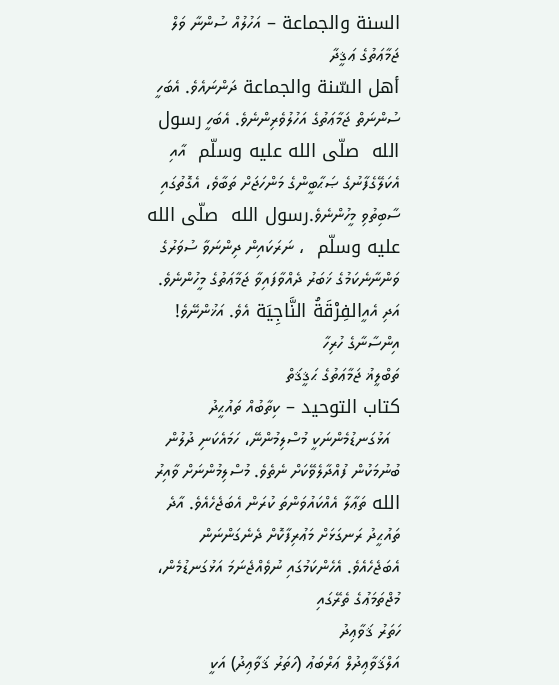السنة والجماعة – އަހުލުއް ސުންނާ ވަލް ޖަމާޢަތުގެ ޢަޤީދާ
أهل السّنة والجماعة ދަންނައެވެ. އެބަހީ ސުންނަތް ޖަމާޢަތުގެ އަހުލުވެރިންނެވެ. އެބަހީ رسول الله  صلّى الله عليه وسلّم  އާއި އެކަލޭގެފާނުގެ ޞަޙާބީންގެ މަންހަޖަށް ތަބާވެ، އެގޮތުގައި ސާބިތުވި މީހުންނެވެ.رسول الله  صلّى الله عليه وسلّم  ، ނަރަކައިން ދިންނަވާ ސުވަރުގެ ވަންނާނެކަމުގެ ޚަބަރު ދެއްވާފައިވާ ޖަމާޢަތުގެ މީހުންނެވެ. އަދި އެއީالفِرْقَةُ النَّاجِيَة އެވެ. އަޚުންނޭވެ! އިންސާނާގެ ހުރިހާ
ތަބްލީޣު ޖަމާޢަތުގެ ޙަޤީޤަތް
كتاب التوحيد – ކިތާބުއް ތައުޙީދު
  އަޅުގަނޑުމެންނަކީ މުސްލިމުންނޭ، ހަމައެކަނި ދުލުން ބުނުމަކުން ފުއްދާލެވޭކަށް ނެތެވެ. މުސްލިމުންނަށް ވާއިރު الله ތަޢާލާ އެއްކައުވަންތަ ކުރަން އެބަޖެހެއެވެ. އާދެ ތައުޙީދު ރަނގަޅަށް މަޢުރިފާކޮށް ދެނެގަންނަން އެބަޖެހެއެވެ. އެހެންކަމުގައި ނުވެއްޖެނަމަ އަޅުގަނޑުމެން، މުޖްތަމަޢުގެ ތެރޭގައި
ހަތަރު ޤަވާޢިދު
އަލްޤަވާޢިދުލް ޢަރްބަޢު (ހަތަރު ޤަވާޢިދު) އަކީ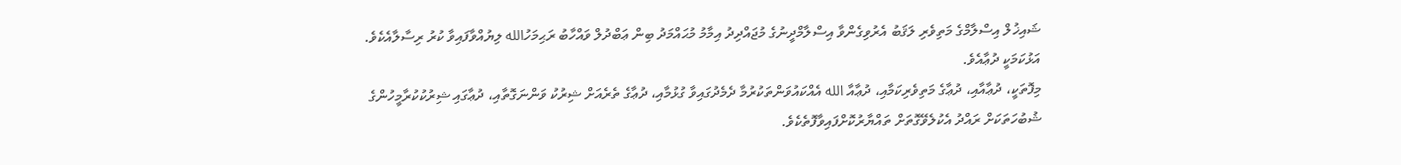ޝައިޚުލް އިސްލާމްގެ މަތިވެރި ލަޤަބު އެރުވިގެންވާ އިސްލާމްދީނުގެ މުޖައްދިދު އިމާމު މުޙައްމަދު ބިން ޢަބްދުލް ވައްހާބު ރަޙިމަހުالله ލިޔުއްވާފައިވާ ކުރު ރިސާލާއެކެވެ.
އަޅުކަމަކީ ދުޢާއެވެ.
މިފޮތަކީ، ދުޢާއާއި، ދުޢާގެ މަތިވެރިކަމާއި، ދުޢާއާ الله އެއްކައުވަންތަކުރުމާ ދެމެދުގައިވާ ގުޅުމާއި، ދުޢާގެ ތެރެއަށް ޝިރުކު ވަންނަގޮތާއި، ދުޢާގައި ޝިރުކުކުރާމީހުންގެ ޝުބުހަތަކަށް ރައްދު އެކުލެވޭގޮތަށް ތައްޔާރުކޮށްފައިވާފޮތެކެވެ.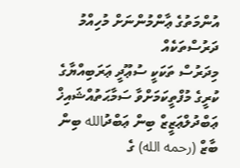އުންމަތުގެ ޢާންމުންނަށް މުހިއްމު ދަރުސްތަކެއް
މިދަރުސް ތަކަކީ ސުޢޫދީ ޢަރަބިއްޔާގެ ކުރީގެ މުފްތީކަމަށްވާ ސަމާޙަތުއްޝައިޚް ޢަބްދުލްޢަޒީޒް ބިން ޢަބްދުالله ބިން ބާޒް (رحمه الله) ގެ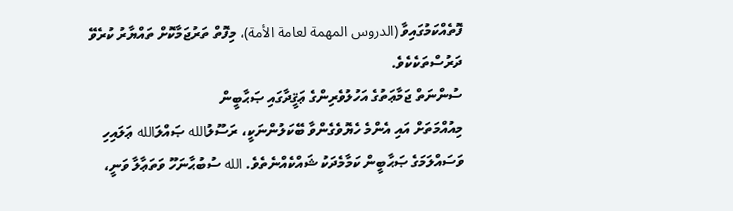ފޮތެއްކަމުގައިވާ (الدروس المهمة لعامة الأمة)، މިފޮތް ތަރުޖަމާކޮށް ތައްޔާރު ކުރެވޭ ދަރުސްތަކެކެވެ.
ސުންނަތް ޖަމާޢަތުގެ އަހުލުވެރިންގެ ޢަޤީދާގައި ޞަޙާބީން
މިއުއްމަތަށް އައި އެންމެ ހެޔޮވެގެންވާ ބޭކަލުންނަކީ، ރަސޫލުالله ޞައްލަالله ޢަލައިހި ވަސައްލަމަގެ ޞަޙާބީން ކަމާމެދަކު ޝައްކެއްނެތެވެ. الله ސުބުޙާނަހޫ ވަތަޢާލާ ވަނީ،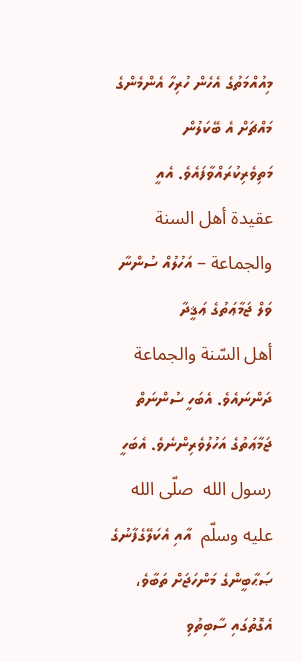މިއުއްމަތުގެ އެހެން ހުރިހާ އެންމެންގެ މައްޗަށް އެ ބޭކަލުން މަތިވެރިކުރައްވާފައެވެ. އެއީ
عقيدة أهل السنة والجماعة – އަހުލުއް ސުންނާ ވަލް ޖަމާޢަތުގެ ޢަޤީދާ
أهل السّنة والجماعة ދަންނައެވެ. އެބަހީ ސުންނަތް ޖަމާޢަތުގެ އަހުލުވެރިންނެވެ. އެބަހީ رسول الله  صلّى الله عليه وسلّم  އާއި އެކަލޭގެފާނުގެ ޞަޙާބީންގެ މަންހަޖަށް ތަބާވެ، އެގޮތުގައި ސާބިތުވި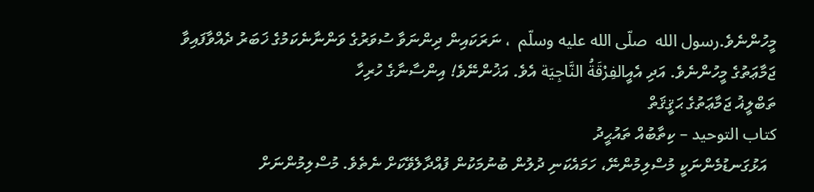މީހުންނެވެ.رسول الله  صلّى الله عليه وسلّم  ، ނަރަކައިން ދިންނަވާ ސުވަރުގެ ވަންނާނެކަމުގެ ޚަބަރު ދެއްވާފައިވާ ޖަމާޢަތުގެ މީހުންނެވެ. އަދި އެއީالفِرْقَةُ النَّاجِيَة އެވެ. އަޚުންނޭވެ! އިންސާނާގެ ހުރިހާ
ތަބްލީޣު ޖަމާޢަތުގެ ޙަޤީޤަތް
كتاب التوحيد – ކިތާބުއް ތައުޙީދު
  އަޅުގަނޑުމެންނަކީ މުސްލިމުންނޭ، ހަމައެކަނި ދުލުން ބުނުމަކުން ފުއްދާލެވޭކަށް ނެތެވެ. މުސްލިމުންނަށް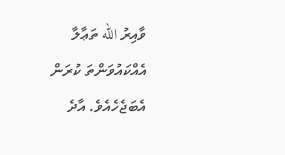ވާއިރު الله ތަޢާލާ އެއްކައުވަންތަ ކުރަން އެބަޖެހެއެވެ. އާދެ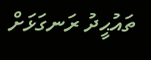ތައުޙީދު ރަނގަޅަށް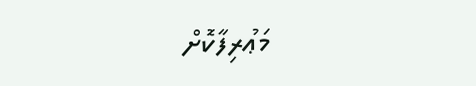މަޢުރިފާކޮށް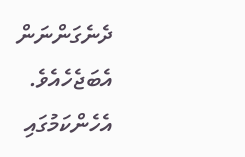ދެނެގަންނަން އެބަޖެހެއެވެ. އެހެންކަމުގައި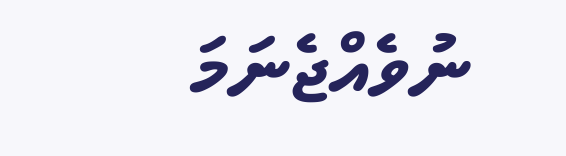ނުވެއްޖެނަމަ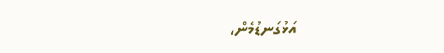އަޅުގަނޑުމެން،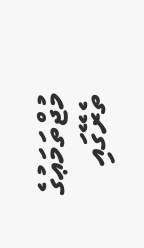މުޖްތަމަޢުގެ ތެރޭގައި